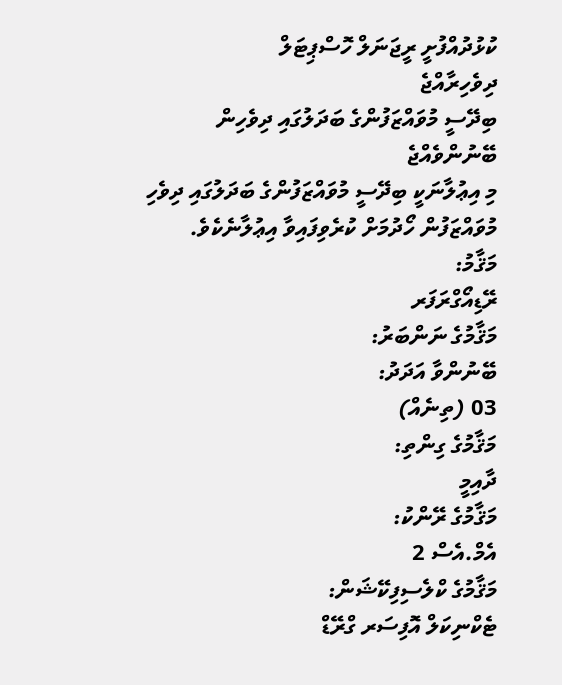ކުޅުދުއްފުށީ ރީޖަނަލް ހޮސްޕިޓަލް
ދިވެހިރާއްޖެ
ބިދޭސީ މުވައްޒަފުންގެ ބަދަލުގައި ދިވެހިން ބޭނުންވެއްޖެ
މި އިޢުލާނަކީ ބިދޭސީ މުވައްޒަފުންގެ ބަދަލުގައި ދިވެހި މުވައްޒަފުން ހޯދުމަށް ކުރެވިފައިވާ އިޢުލާނެކެވެ.
މަޤާމު:
ރޭޑިއޯގްރަފަރ
މަޤާމުގެ ނަންބަރު:
ބޭނުންވާ އަދަދު:
03 (ތިނެއް)
މަޤާމުގެ ގިންތި:
ދާއިމީ
މަޤާމުގެ ރޭންކު:
އެމް.އެސް 2
މަޤާމުގެ ކްލެސިފިކޭޝަން:
ޓެކްނިކަލް އޮފިސަރ ގްރޭޑް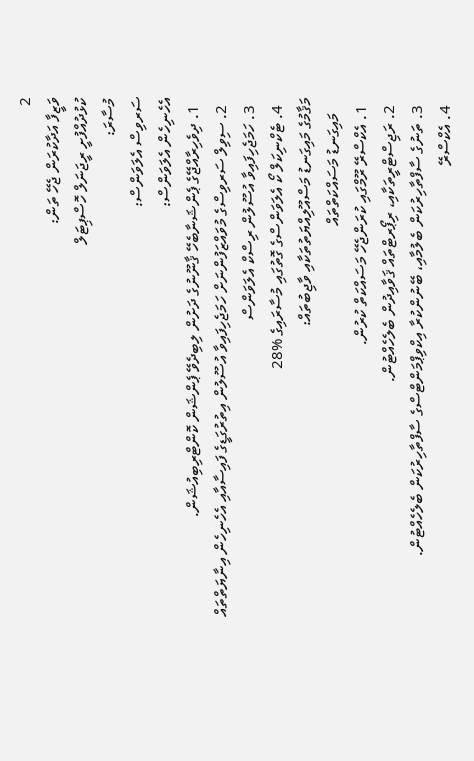2
ވަޒީފާ އަދާކުރަން ޖެހޭ ތަން:
ކުޅުދުއްފުށީ ރީޖަނަލް ހޮސްޕިޓަލް
މުސާރަ:
ސަރވިސް އެލަވަންސް:
އެހެނިހެން އެލަވަންސް:
  1. ދިވެހިރާއްޖޭގެ ޕެންޝަނާބެހޭ ޤާނޫނުގެ ދަށުން ލިބިދެވޭ ޕެންޝަން ކޮންޓްރިބިއުޝަން.
  2. ސިވިލް ސަރވިސްގެ މުވައްޒަފުންނަށް ހަމަޖެހިފައިވާ އުސޫލުން އިތުރުގަޑީގެ ފައިސާއާއި އެހެނިހެން އިނާޔަތްތައް
  3. ހަމަޖެހިފައިވާ އުސޫލުން ރިސްކް އެލަވަންސް
  4. ޓެކްނިކަލް ކޯ އެލަވަންސްގެ ގޮތުގައި މުސާރައިގެ %28
މަޤާމުގެ މައިގަނޑު މަސްއޫލިއްޔަތުތަކާއި ވާޖިބުތައް:
    މައިގަނޑު މަސައްކަތްތައް
  1. އެކްސްރޭ ރޫމްގައި ކުރަންޖެހޭ މަސައްކަތް ކުރުން.
  2. ރަޖިސްޓްރީތަކާއި، ރިޕޯރޓްތައް ޤަވާއިދުން ބެލެހެއްޓުން.
  3. ތަނުގެ ސާފްތާހިރުކަން ބެލުމާއި، ބޭނުންކުރާ އިކްވިޕްމަންޓްސްގެ ސާފްތާހިރުކަން ބެލެހެއްޓުން.
  4. އެކްސްރޭ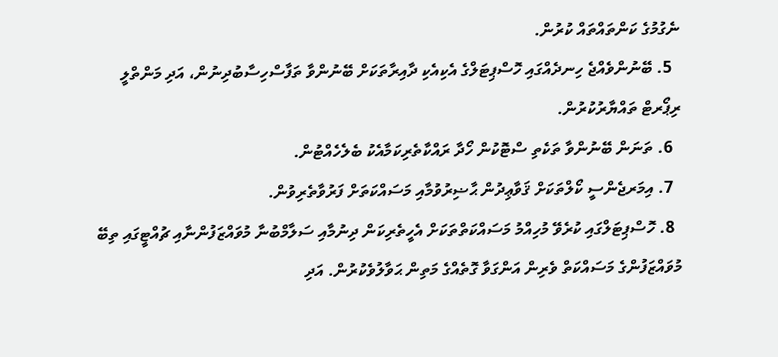ނެގުމުގެ ކަންތައްތައް ކުރުން.
  5. ބޭނުންވެއްޖެ ހިނދެއްގައި ހޮސްޕިޓަލްގެ އެކިއެކި ދާއިރާތަކަށް ބޭނުންވާ ތަފާސްހިސާބުދިނުން، އަދި މަންތްލީ ރިޕޯރޓް ތައްޔާރުކުރުން.
  6. ތަނަން ބޭނުންވާ ތަކެތި ސްޓޮކުން ހޯދާ ރައްކާތެރިކަމާއެކު ބެލެހެއްޓުން.
  7. އިމަރޖެންސީ ކޯލްތަކަށް ޤަވާޢިދުން ޙާޟިރުވުމާއި މަސައްކަތަށް ފަރުވާތެރިވުން.
  8. ހޮސްޕިޓަލްގައި ކުރެވޭ މުހިއްމު މަސައްކަތްތަކަށް އެހީތެރިކަން ދިނުމާއި ސަލާމްބުނާ މުވައްޒަފުންނާއި ޗުއްޓީގައި ތިބޭ މުވައްޒަފުންގެ މަސައްކަތް ވެރިން އަންގަވާ ގޮތެއްގެ މަތިން ޙަވާލުވެކުރުން. އަދި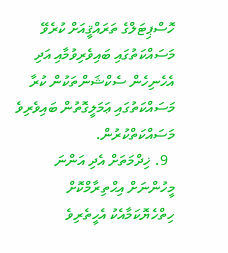ހޮސްޕިޓަލްގެ ތަރައްޤީއަށް ކުރެވޭ މަސައްކަތުގައި ބައިވެރިވުމާއި އަދި އެހެނިހެން ސެކްޝަންތަކުން ކުރާ މަސައްކަތުގައި ޢަމަލީގޮތުން ބައިވެރިވެ މަސައްކަތްކުރުން.
  9. ޚިދްމަތަށް އެދި އަންނަ މީހުންނަށް އިޙްތިރާމްކޮށް ހިތްހެޔޮކަމާއެކު އެހީތެރިވެ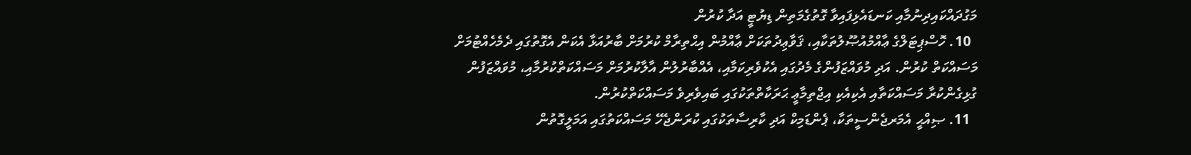މަގުދައްކައިދިނުމާއި ކަނޑައެޅިފައިވާ ގޮތުގެމަތިން ޑިޔުޓީ އަދާ ކުރުން
  10. ހޮސްޕިޓަލްގެ ޢާއްމުއުޞޫލުތަކާއި، ޤަވާޢިދުތަކަށް ޢާއްމުން އިޙްތިރާމް ކުރުމަށް ބާރުއަޅާ އެކަން އެގޮތުގައި ދެމެހެއްޓުމަށް މަސައްކަތް ކުރުން. އަދި މުވައްޒަފުންގެ މެދުގައި އެކުވެރިކަމާއި، އެއްބާރުލުން އާލާކުރުމަށް މަސައްކަތްކުރުމާއި، މުވައްޒަފުން ގުޅިގެންކުރާ މަސައްކަތާއި އެކިއެކި އިޖްތިމާޢީ ޙަރަކާތްތަކުގައި ބައިވެރިވެ މަސައްކަތްކުރުން.
  11. ޞިއްޙީ އެމަރޖެންސީތަކާ، ޕެންޑަމިކް އަދި ކާރިސާތަކުގައި ކުރަންޖެހޭ މަސައްކަތުގައި އަމަލީގޮތުން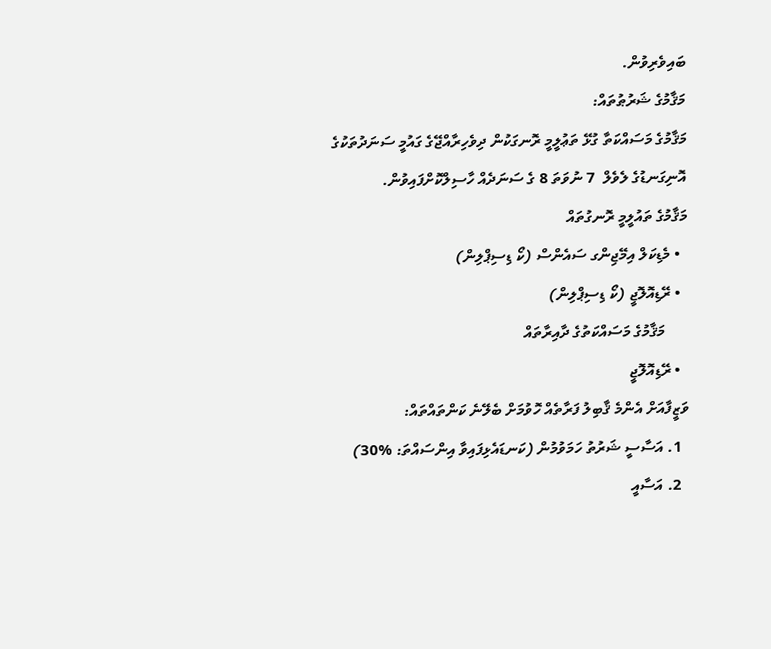ބައިވެރިވުން.
މަޤާމުގެ ޝަރުޠުތައް:
މަޤާމުގެ މަސައްކަތާ ގުޅޭ ތަޢުލީމީ ރޮނގަކުން ދިވެހިރާއްޖޭގެ ގައުމީ ސަނަދުތަކުގެ އޮނިގަނޑުގެ ލެވެލް  7 ނުވަތަ 8 ގެ ސަނަދެއް ހާސިލްކޮށްފައިވުން.
މަޤާމުގެ ތައުލީމީ ރޮނގުތައް
  • މެޑިކަލް އިމޭޖިންގ ސައެންސް (ކޯ ޑިސިޕްލިން)
  • ރޭޑިއޮލޮޖީ (ކޯ ޑިސިޕްލިން)
      މަޤާމުގެ މަސައްކަތުގެ ދާއިރާތައް
  • ރޭޑިއޮލޮޖީ
ވަޒީފާއަށް އެންމެ ޤާބިލު ފަރާތެއް ހޮވުމަށް ބެލޭނެ ކަންތައްތައް:
  1. އަސާސީ ޝަރުތު ހަމަވުމުން (ކަނޑައެޅިފައިވާ އިންސައްތަ: %30)
  2. އަސާއީ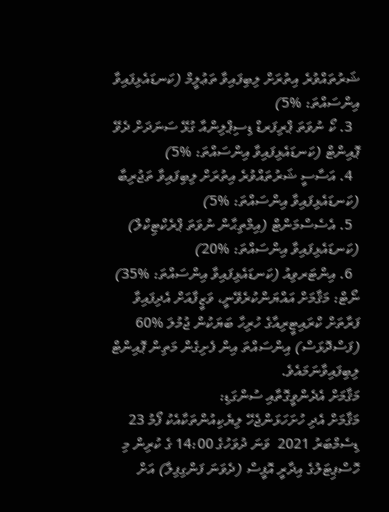ޝަރުތައްވުރެ އިތުރަށް ލިބިފައިވާ ތަޢުލީމް (ކަނޑައެޅިފައިވާ އިންސައްތަ: %5)
  3. ކޯ ނުވަތަ ޕްރިފަރޑް ޑިސިޕްލިންއާ ގުޅޭ ސަނަދަށް ދެވޭ ޕޮއިންޓް (ކަނޑައެޅިފައިވާ އިންސައްތަ: %5)
  4. އަސާސީ ޝަރުތައްވުރެ އިތުރަށް ލިބިފައިވާ ތަޖުރިބާ (ކަނޑައެޅިފައިވާ އިންސައްތަ: %5)
  5. އެސެސްމަންޓް (އިމްތިޙާން ނުވަތަ ޕްރެކްޓިކްލް) (ކަނޑައެޅިފައިވާ އިންސައްތަ: %20)
  6. އިންޓަރވިއު (ކަނޑައެޅިފައިވާ އިންސައްތަ: %35)
ނޯޓް: މަޤާމަށް އައްޔަންކުރެވޭނީ، ވަޒީފާއަށް އެދިފައިވާ ފަރާތަށް ކްރައިޓީރިއާގެ ހުރިހާ ބަޔަކުން ޖުމުލަ %60 (ފަސްދޮޅަސް) އިންސައްތަ އިން ފެށިގެން މަތިން ޕޮއިންޓް ލިބިފައިވާނަމައެވެ.
މަޤާމަށް އެދެންވީގޮތާއި ސުންގަޑި:
މަޤާމަށް އެދި ހުށަހަޅަންޖެހޭ ލިޔެކިއުންތަކާއެކު ފޯމު 23 ޑިސެމްބަރު 2021  ވަނަ ދުވަހުގެ 14:00 ގެ ކުރިން މި ހޮސްޕިޓަލުގެ އިދާރީ އޮފީސް (ދެވަނަ ފަންގިފިލާ) އަށް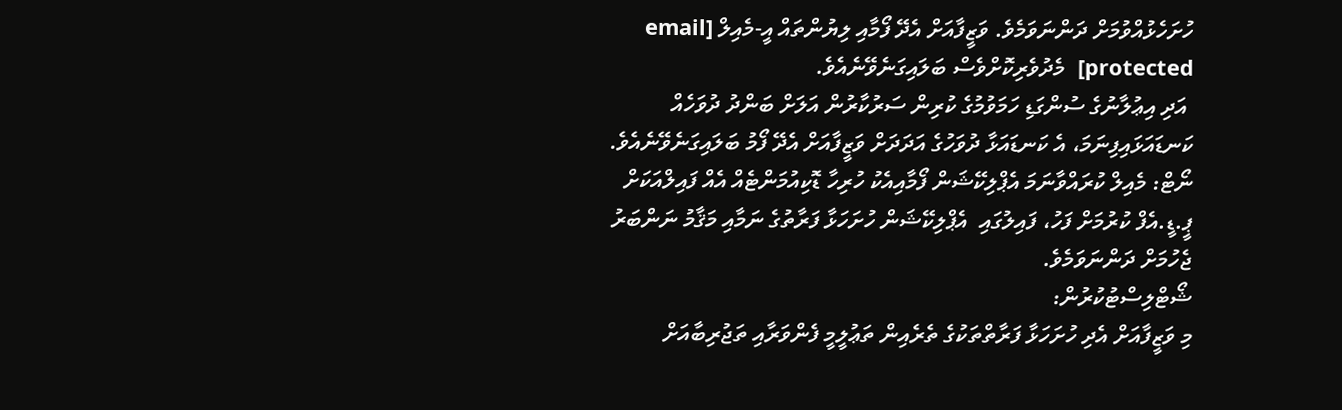ހުށަހެޅުއްވުމަށް ދަންނަވަމެވެ. ވަޒީފާއަށް އެދޭ ފޯމާއި ލިޔުންތައް އީ-މެއިލް [email protected]  މެދުވެރިކޮށްވެސް ބަލައިގަނެވޭނެއެވެ.
 އަދި އިޢުލާނުގެ ސުންގަޑި ހަމަވުމުގެ ކުރިން ސަރުކާރުން އަލަށް ބަންދު ދުވަހެއް ކަނޑައަޅައިފިނަމަ، އެ ކަނޑައަޅާ ދުވަހުގެ އަދަދަށް ވަޒީފާއަށް އެދޭ ފޯމު ބަލައިގަނެވޭނެއެވެ.
ނޯޓް: މެއިލް ކުރައްވާނަމަ އެޕްލިކޭޝަން ފޯމާއިއެކު ހުރިހާ ޑޮކިއުމަންޓެއް އެއް ފައިލްއަކަށް ޕީ.ޑީ.އެފް ކުރުމަށް ފަހު، ފައިލުގައި  އެޕްލިކޭޝަން ހުށަހަޅާ ފަރާތުގެ ނަމާއި މަޤާމު ނަންބަރު ޖެހުމަށް ދަންނަވަމެވެ.
ޝޯޓްލިސްޓުކުރުން:
މި ވަޒީފާއަށް އެދި ހުށަހަޅާ ފަރާތްތަކުގެ ތެރެއިން ތަޢުލީމީ ފެންވަރާއި ތަޖުރިބާއަށް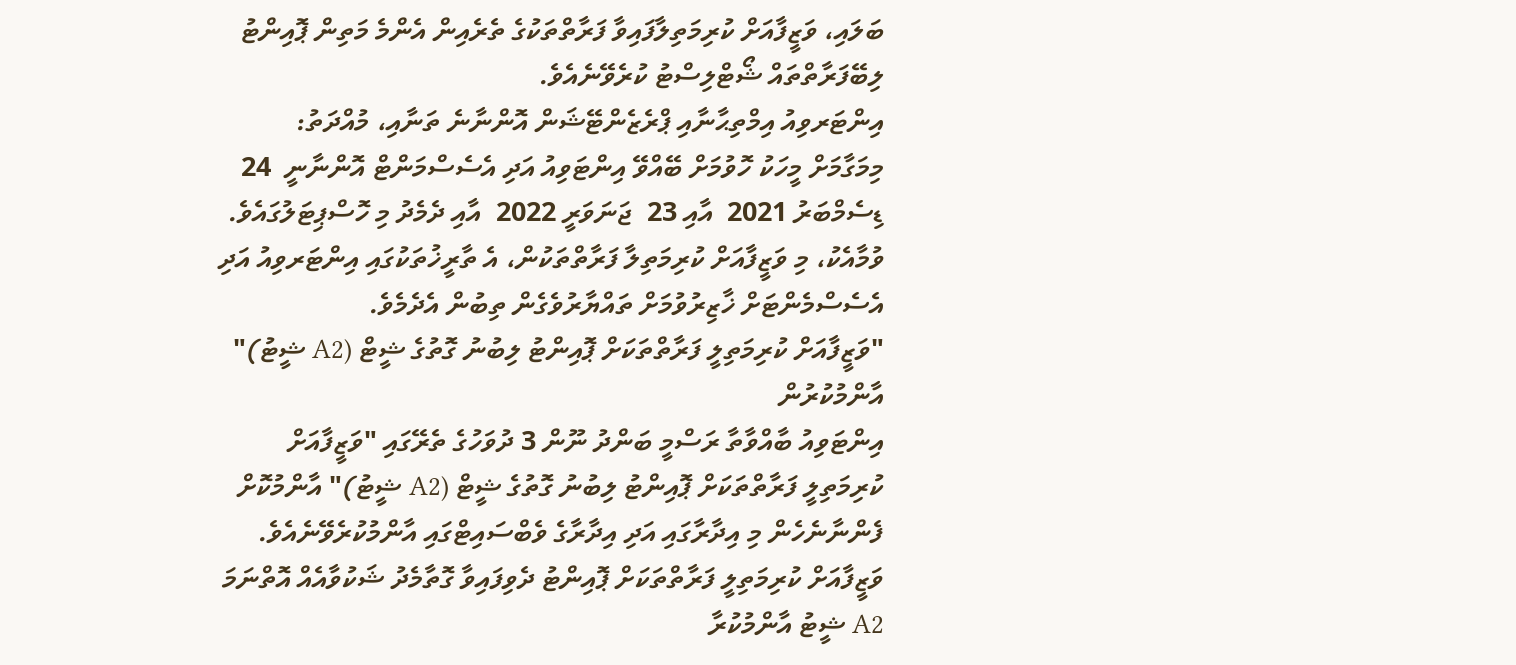ބަލައި، ވަޒީފާއަށް ކުރިމަތިލާފައިވާ ފަރާތްތަކުގެ ތެރެއިން އެންމެ މަތިން ޕޮއިންޓު ލިބޭފަރާތްތައް ޝޯޓްލިސްޓު ކުރެވޭނެއެވެ.
އިންޓަރވިއު އިމްތިޙާނާއި ޕްރެޒެންޓޭޝަން އޮންނާނެ ތަނާއި، މުއްދަތު:
މިމަގާމަށް މީހަކު ހޮވުމަށް ބޭއްވޭ އިންޓަވިއު އަދި އެސެސްމަންޓް އޮންނާނީ  24  ޑިސެމްބަރު 2021  އާއި 23  ޖަނަވަރީ 2022  އާއި ދެމެދު މި ހޮސްޕިޓަލުގައެވެ. ވުމާއެކު، މި ވަޒީފާއަށް ކުރިމަތިލާ ފަރާތްތަކުން، އެ ތާރީޚުތަކުގައި އިންޓަރވިއު އަދި އެސެސްމެންޓަށް ޚާޒިރުވުމަށް ތައްޔާރުވެގެން ތިބުން އެދެމެވެ.
"ވަޒީފާއަށް ކުރިމަތިލީ ފަރާތްތަކަށް ޕޮއިންޓު ލިބުނު ގޮތުގެ ޝީޓް (A2 ޝީޓު)" އާންމުކުރުން
އިންޓަވިއު ބާއްވާތާ ރަސްމީ ބަންދު ނޫން 3 ދުވަހުގެ ތެރޭގައި "ވަޒީފާއަށް ކުރިމަތިލީ ފަރާތްތަކަށް ޕޮއިންޓު ލިބުނު ގޮތުގެ ޝީޓް (A2 ޝީޓު)" އާންމުކޮށް ފެންނާނެހެން މި އިދާރާގައި އަދި އިދާރާގެ ވެބްސައިޓްގައި އާންމުކުރެވޭނެއެވެ. ވަޒީފާއަށް ކުރިމަތިލީ ފަރާތްތަކަށް ޕޮއިންޓު ދެވިފައިވާ ގޮތާމެދު ޝަކުވާއެއް އޮތްނަމަ A2 ޝީޓު އާންމުކުރާ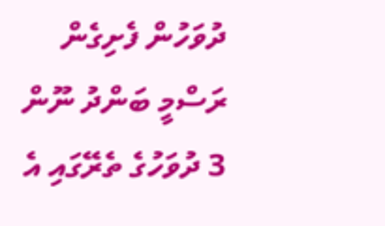ދުވަހުން ފެށިގެން ރަސްމީ ބަންދު ނޫން 3 ދުވަހުގެ ތެރޭގައި އެ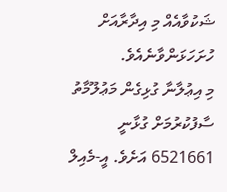ޝަކުވާއެއް މި އިދާރާއަށް ހުށަހަޅަންވާނެއެވެ.
މި އިޢުލާނާ ގުޅިގެން މަޢުލޫމާތު ސާފުކުރުމަށް ގުޅާނީ 6521661 އަށެވެ. އީ-މެއިލް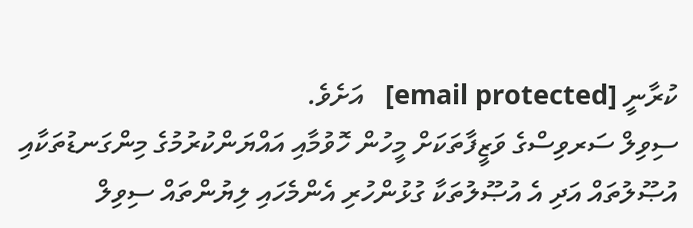ކުރާނީ [email protected]   އަށެވެ.
ސިވިލް ސަރވިސްގެ ވަޒީފާތަކަށް މީހުން ހޮވުމާއި އައްޔަންކުރުމުގެ މިންގަނޑުތަކާއި އުޞޫލުތައް އަދި އެ އުޞޫލުތަކާ ގުޅުންހުރި އެންމެހައި ލިޔުންތައް ސިވިލް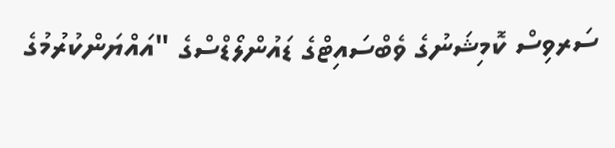ސަރވިސް ކޮމިޝަނުގެ ވެބްސައިޓްގެ ޑައުންލޯޑްސްގެ "އައްޔަންކުރުމުގެ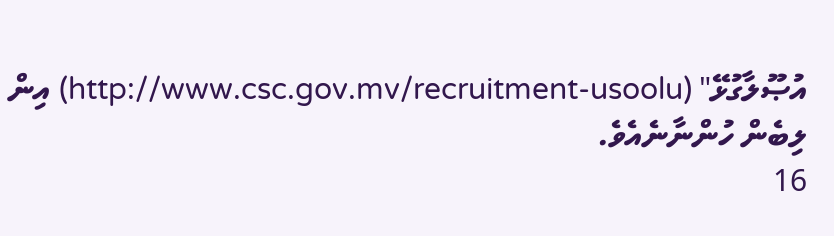އުޞޫލާގުޅޭ" (http://www.csc.gov.mv/recruitment-usoolu) އިން ލިބެން ހުންނާނެއެވެ.
16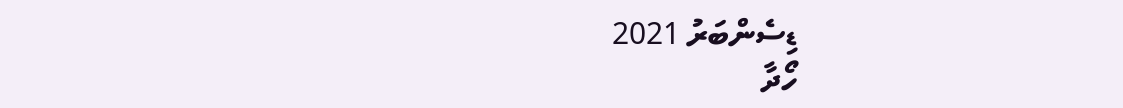ޑިސެންބަރު 2021
ހޯދާ